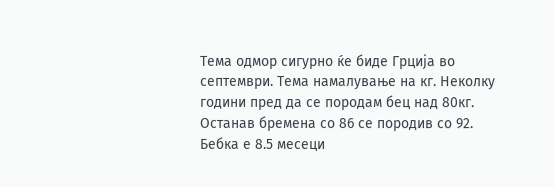Тема одмор сигурно ќе биде Грција во септември. Тема намалување на кг. Неколку години пред да се породам бец над 80кг. Останав бремена со 86 се породив со 92. Бебка е 8.5 месеци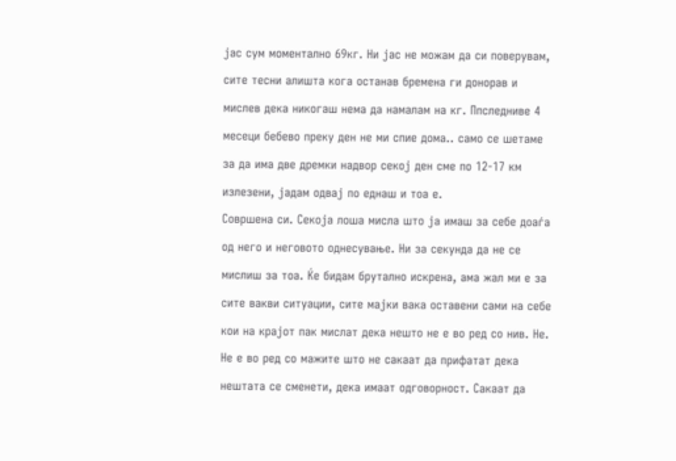јас сум моментално 69кг. Ни јас не можам да си поверувам, сите тесни алишта кога останав бремена ги донорав и мислев дека никогаш нема да намалам на кг. Ппследниве 4 месеци бебево преку ден не ми спие дома.. само се шетаме за да има две дремки надвор секој ден сме по 12-17 км излезени, јадам одвај по еднаш и тоа е.
Совршена си. Секоја лоша мисла што ја имаш за себе доаѓа од него и неговото однесување. Ни за секунда да не се мислиш за тоа. Ќе бидам брутално искрена, ама жал ми е за сите вакви ситуации, сите мајки вака оставени сами на себе кои на крајот пак мислат дека нешто не е во ред со нив. Не. Не е во ред со мажите што не сакаат да прифатат дека нештата се сменети, дека имаат одговорност. Сакаат да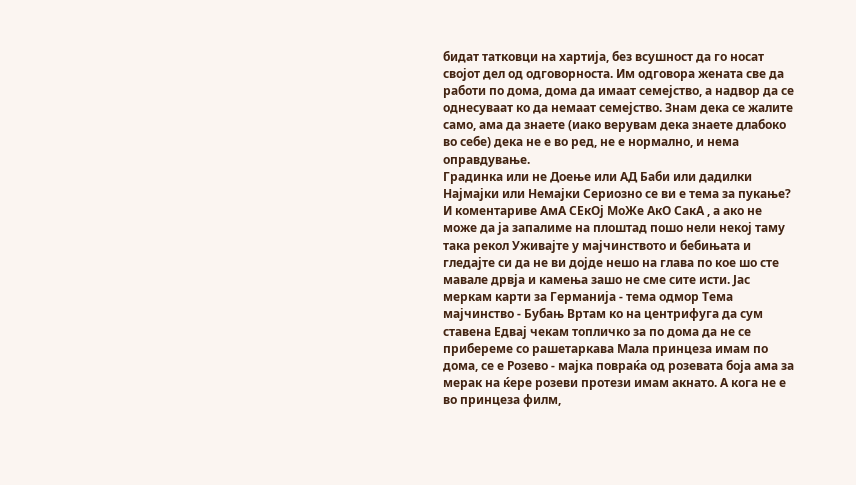бидат татковци на хартија, без всушност да го носат својот дел од одговорноста. Им одговора жената све да работи по дома, дома да имаат семејство, а надвор да се однесуваат ко да немаат семејство. Знам дека се жалите само, ама да знаете (иако верувам дека знаете длабоко во себе) дека не е во ред, не е нормално, и нема оправдување.
Градинка или не Доење или АД Баби или дадилки Најмајки или Немајки Сериозно се ви е тема за пукање? И коментариве АмА СЕкОј МоЖе АкО СакА , а ако не може да ја запалиме на плоштад пошо нели некој таму така рекол Уживајте у мајчинството и бебињата и гледајте си да не ви дојде нешо на глава по кое шо сте мавале дрвја и камења зашо не сме сите исти. Јас меркам карти за Германија - тема одмор Тема мајчинство - Бубањ Вртам ко на центрифуга да сум ставена Едвај чекам топличко за по дома да не се прибереме со рашетаркава Мала принцеза имам по дома, се е Розево - мајка повраќа од розевата боја ама за мерак на ќере розеви протези имам акнато. А кога не е во принцеза филм,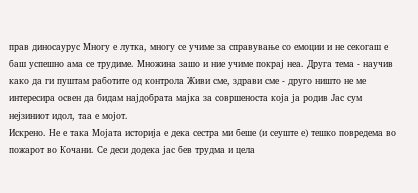прав диносаурус Многу е лутка, многу се учиме за справување со емоции и не секогаш е баш успешно ама се трудиме. Множина зашо и ние учиме покрај неа. Друга тема - научив како да ги пуштам работите од контрола Живи сме, здрави сме - друго ништо не ме интересира освен да бидам најдобрата мајка за совршеноста која ја родив Јас сум нејзиниот идол, таа е мојот.
Искрено. Не е така Мојата историја е дека сестра ми беше (и сеуште е) тешко повредема во пожарот во Кочани. Се деси додека јас бев трудма и цела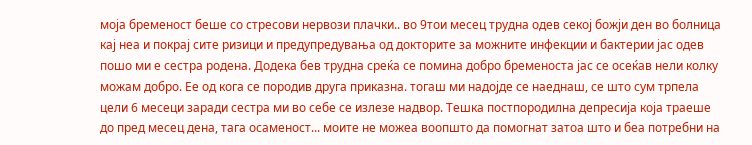моја бременост беше со стресови нервози плачки.. во 9тои месец трудна одев секој божји ден во болница кај неа и покрај сите ризици и предупредувања од докторите за можните инфекции и бактерии јас одев пошо ми е сестра родена. Додека бев трудна среќа се помина добро бременоста јас се осеќав нели колку можам добро. Ее од кога се породив друга приказна. тогаш ми надојде се наеднаш, се што сум трпела цели 6 месеци заради сестра ми во себе се излезе надвор. Тешка постпородилна депресија која траеше до пред месец дена, тага осаменост... моите не можеа воопшто да помогнат затоа што и беа потребни на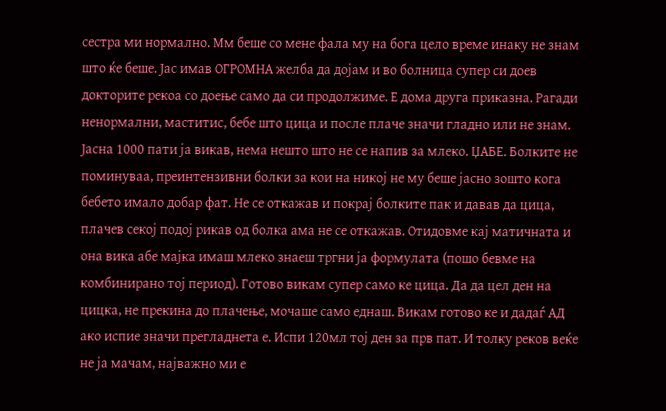сестра ми нормално. Мм беше со мене фала му на бога цело време инаку не знам што ќе беше. Јас имав ОГРОМНА желба да дојам и во болница супер си доев докторите рекоа со доење само да си продолжиме. Е дома друга приказна. Рагади ненормални, маститис, бебе што цица и после плаче значи гладно или не знам. Јасна 1000 пати ја викав, нема нешто што не се напив за млеко. ЏАБЕ. Болките не поминуваа, преинтензивни болки за кои на никој не му беше јасно зошто кога бебето имало добар фат. Не се откажав и покрај болките пак и давав да цица, плачев секој подој рикав од болка ама не се откажав. Отидовме кај матичната и она вика абе мајка имаш млеко знаеш тргни ја формулата (пошо бевме на комбинирано тој период). Готово викам супер само ке цица. Да да цел ден на цицка, не прекина до плачење, мочаше само еднаш. Викам готово ке и дадаѓ АД ако испие значи прегладнета е. Испи 120мл тој ден за прв пат. И толку реков веќе не ја мачам, најважно ми е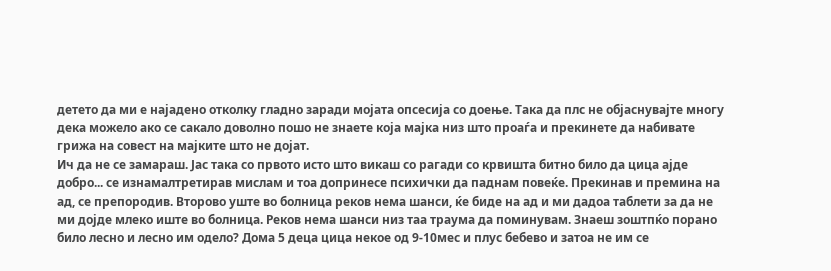детето да ми е најадено отколку гладно заради мојата опсесија со доење. Така да плс не објаснувајте многу дека можело ако се сакало доволно пошо не знаете која мајка низ што проаѓа и прекинете да набивате грижа на совест на мајките што не дојат.
Ич да не се замараш. Јас така со првото исто што викаш со рагади со крвишта битно било да цица ајде добро... се изнамалтретирав мислам и тоа допринесе психички да паднам повеќе. Прекинав и премина на ад, се препородив. Второво уште во болница реков нема шанси, ќе биде на ад и ми дадоа таблети за да не ми дојде млеко иште во болница. Реков нема шанси низ таа траума да поминувам. Знаеш зоштпќо порано било лесно и лесно им одело? Дома 5 деца цица некое од 9-10мес и плус бебево и затоа не им се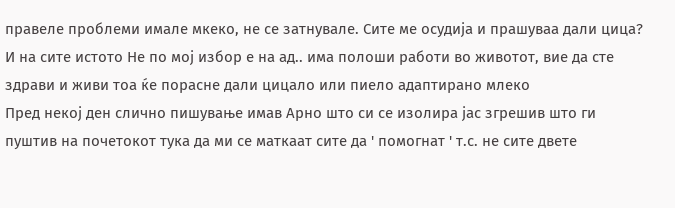правеле проблеми имале мкеко, не се затнувале. Сите ме осудија и прашуваа дали цица? И на сите истото Не по мој избор е на ад.. има полоши работи во животот, вие да сте здрави и живи тоа ќе порасне дали цицало или пиело адаптирано млеко
Пред некој ден слично пишување имав Арно што си се изолира јас згрешив што ги пуштив на почетокот тука да ми се маткаат сите да ' помогнат ' т.с. не сите двете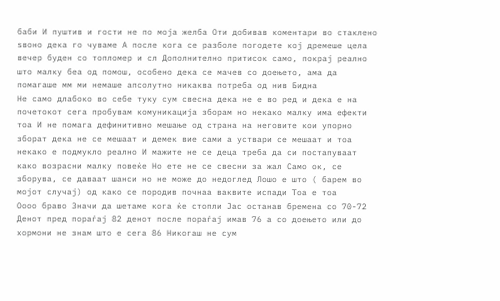баби И пуштив и гости не по моја желба Оти добивав коментари во стаклено ѕвоно дека го чуваме А после кога се разболе погодете кој дремеше цела вечер буден со топломер и сл Дополнително притисок само, покрај реално што малку беа од помош, особено дека се мачев со доењето, ама да помагаше мм ми немаше апсолутно никаква потреба од нив Бидна
Не само длабоко во себе туку сум свесна дека не е во ред и дека е на почетокот сега пробувам комуникација зборам но некако малку има ефекти тоа И не помага дефинитивно мешање од страна на неговите кои упорно зборат дека не се мешаат и демек вие сами а уствари се мешаат и тоа некако е подмукло реално И мажите не се деца треба да си постапуваат како возрасни малку повеќе Но ете не се свесни за жал Само ок, се зборува, се даваат шанси но не може до недоглед Лошо е што ( барем во мојот случај) од како се породив почнаа ваквите испади Тоа е тоа
Оооо браво Значи да шетаме кога ќе стопли Јас останав бремена со 70-72 Денот пред пораѓај 82 денот после пораѓај имав 76 а со доењето или до хормони не знам што е сега 86 Никогаш не сум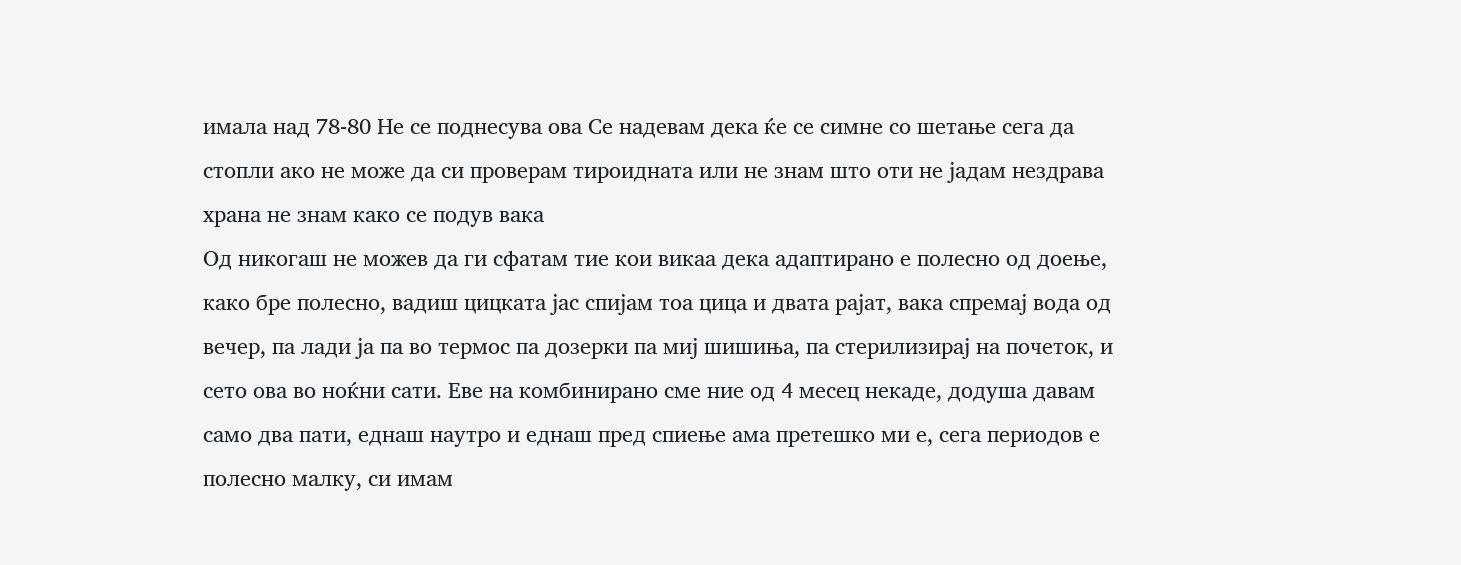имала над 78-80 Не се поднесува ова Се надевам дека ќе се симне со шетање сега да стопли ако не може да си проверам тироидната или не знам што оти не јадам нездрава храна не знам како се подув вака
Од никогаш не можев да ги сфатам тие кои викаа дека адаптирано е полесно од доење, како бре полесно, вадиш цицката јас спијам тоа цица и двата рајат, вака спремај вода од вечер, па лади ја па во термос па дозерки па миј шишиња, па стерилизирај на почеток, и сето ова во ноќни сати. Еве на комбинирано сме ние од 4 месец некаде, додуша давам само два пати, еднаш наутро и еднаш пред спиење ама претешко ми е, сега периодов е полесно малку, си имам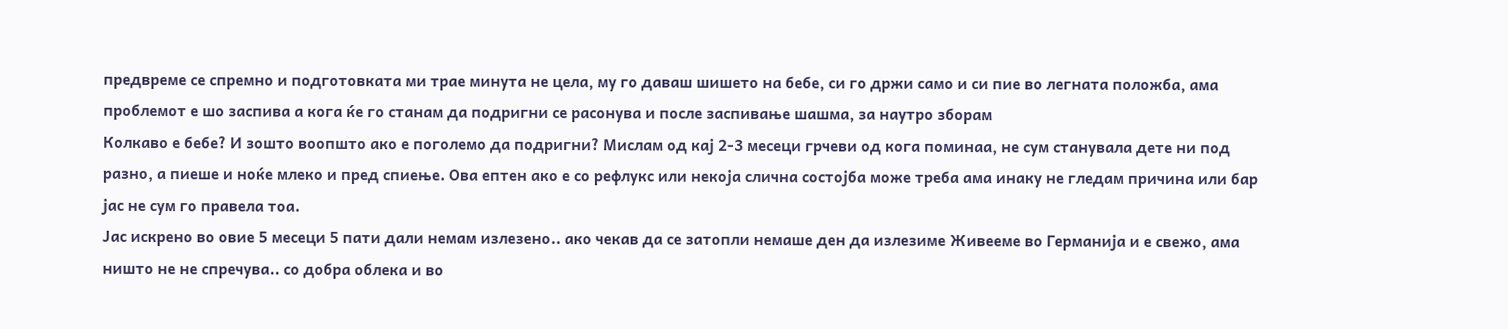предвреме се спремно и подготовката ми трае минута не цела, му го даваш шишето на бебе, си го држи само и си пие во легната положба, ама проблемот е шо заспива а кога ќе го станам да подригни се расонува и после заспивање шашма, за наутро зборам
Колкаво е бебе? И зошто воопшто ако е поголемо да подригни? Мислам од кај 2-3 месеци грчеви од кога поминаа, не сум станувала дете ни под разно, а пиеше и ноќе млеко и пред спиење. Ова ептен ако е со рефлукс или некоја слична состојба може треба ама инаку не гледам причина или бар јас не сум го правела тоа.
Јас искрено во овие 5 месеци 5 пати дали немам излезено.. ако чекав да се затопли немаше ден да излезиме Живееме во Германија и е свежо, ама ништо не не спречува.. со добра облека и во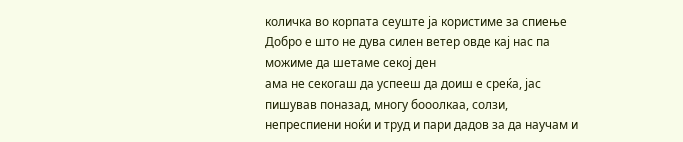количка во корпата сеуште ја користиме за спиење Добро е што не дува силен ветер овде кај нас па можиме да шетаме секој ден
ама не секогаш да успееш да доиш е среќа, јас пишував поназад, многу бооолкаа, солзи, непреспиени ноќи и труд и пари дадов за да научам и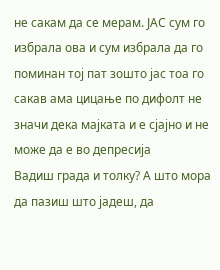не сакам да се мерам. ЈАС сум го избрала ова и сум избрала да го поминан тој пат зошто јас тоа го сакав ама цицање по дифолт не значи дека мајката и е сјајно и не може да е во депресија
Вадиш града и толку? А што мора да пазиш што јадеш, да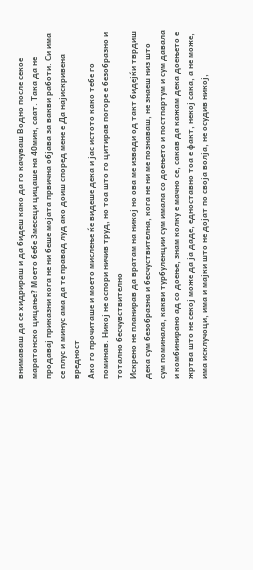внимаваш да се хидрираш и да бидеш како да го качуваш Водно после секое маратонско цицање? Моето бебе 3месеци цицаше на 40мин, саат. Така да не продавај приказни кога не ни беше мојата првична објава за вакви работи. Си има се плус и минус ама да те правад луд ако доиш според мене е Да најискривена вредност
Ако го прочиташе и моето мислење ќе видеше дека и јас истото како тебе го поминав. Никој не оспори ничив труд, но тоа што го цитирав погоре е безобразно и тотално бесчувствително
Искрено не планирав да вратам на никој но ова ме извади од такт бидејќи тврдиш дека сум безобразна и бесчуствителна, кога не ни ме познаваш, не знаеш низ што сум поминала, какви турбуленции сум имала со доењето и постпартум и сум давала и комбинирано ад со доење, знам колку е мачно се, сакав да кажам дека доењето е жртва што не секој може да ја даде, едноставно тоа е факт, некој сака, а не може, има исклучоци, има и мајки што не дојат по своја волја, не осудив никој,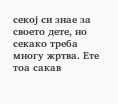секој си знае за своето дете, но секако треба многу жртва. Ете тоа сакав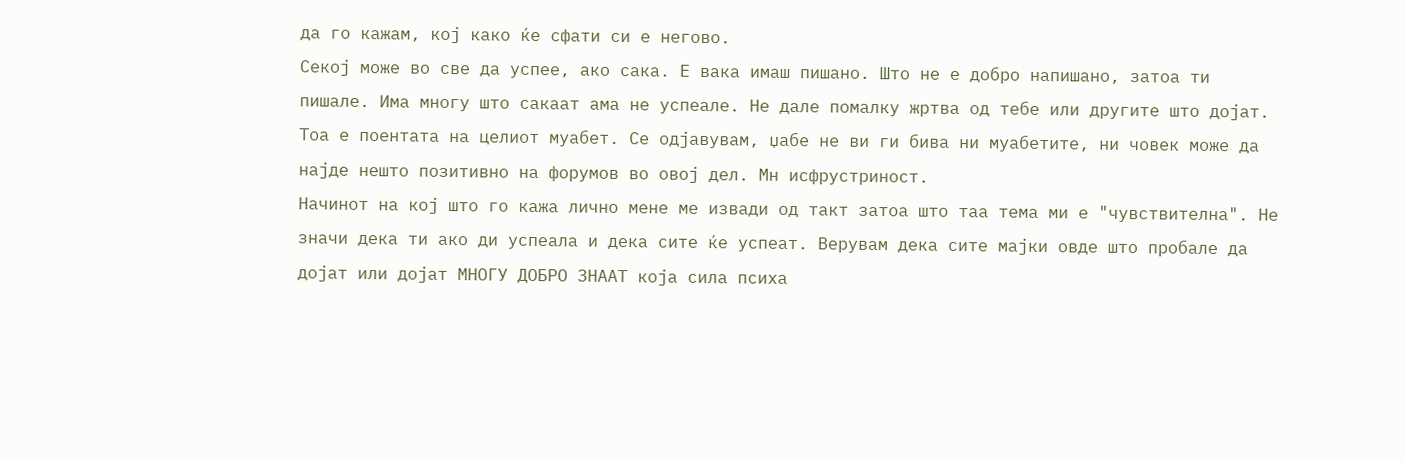да го кажам, кој како ќе сфати си е негово.
Секој може во све да успее, ако сака. Е вака имаш пишано. Што не е добро напишано, затоа ти пишале. Има многу што сакаат ама не успеале. Не дале помалку жртва од тебе или другите што дојат. Тоа е поентата на целиот муабет. Се одјавувам, џабе не ви ги бива ни муабетите, ни човек може да најде нешто позитивно на форумов во овој дел. Мн исфрустриност.
Начинот на кој што го кажа лично мене ме извади од такт затоа што таа тема ми е "чувствителна". Не значи дека ти ако ди успеала и дека сите ќе успеат. Верувам дека сите мајки овде што пробале да дојат или дојат МНОГУ ДОБРО ЗНААТ која сила психа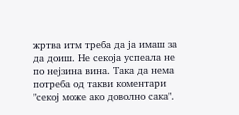жртва итм треба да ја имаш за да доиш. Не секоја успеала не по нејзина вина. Така да нема потреба од такви коментари "секој може ако доволно сака".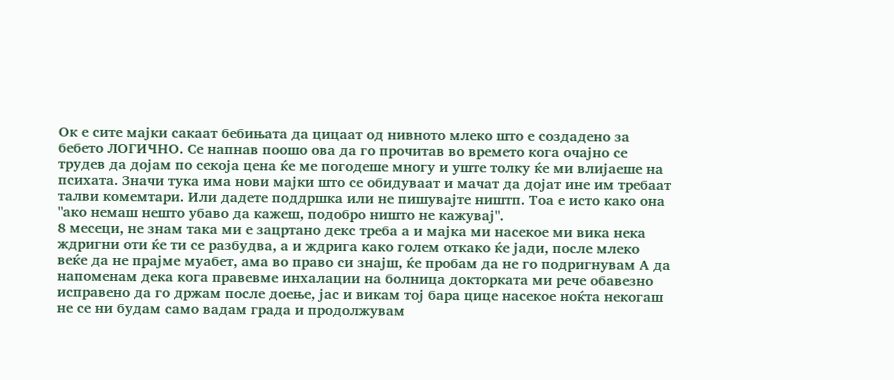Ок е сите мајки сакаат бебињата да цицаат од нивното млеко што е создадено за бебето ЛОГИЧНО. Се напнав поошо ова да го прочитав во времето кога очајно се трудев да дојам по секоја цена ќе ме погодеше многу и уште толку ќе ми влијаеше на психата. Значи тука има нови мајки што се обидуваат и мачат да дојат ине им требаат талви комемтари. Или дадете поддршка или не пишувајте ништп. Тоа е исто како она "ако немаш нешто убаво да кажеш, подобро ништо не кажувај".
8 месеци, не знам така ми е зацртано декс треба а и мајка ми насекое ми вика нека ждригни оти ќе ти се разбудва, а и ждрига како голем откако ќе јади, после млеко веќе да не прајме муабет, ама во право си знајш, ќе пробам да не го подригнувам А да напоменам дека кога правевме инхалации на болница докторката ми рече обавезно исправено да го држам после доење, јас и викам тој бара цице насекое ноќта некогаш не се ни будам само вадам града и продолжувам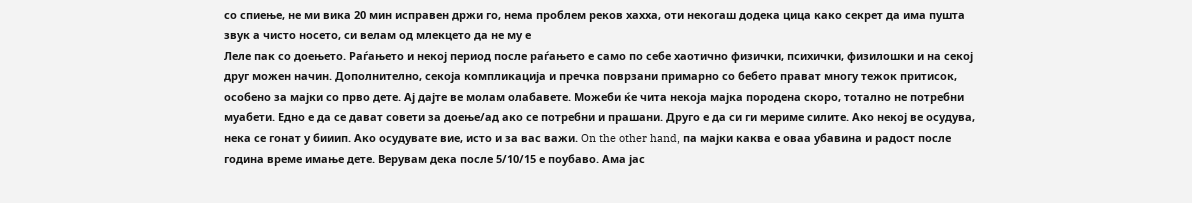со спиење, не ми вика 20 мин исправен држи го, нема проблем реков хахха, оти некогаш додека цица како секрет да има пушта звук а чисто носето, си велам од млекцето да не му е
Леле пак со доењето. Раѓањето и некој период после раѓањето е само по себе хаотично физички, психички, физилошки и на секој друг можен начин. Дополнително, секоја компликација и пречка поврзани примарно со бебето прават многу тежок притисок, особено за мајки со прво дете. Ај дајте ве молам олабавете. Можеби ќе чита некоја мајка породена скоро, тотално не потребни муабети. Едно е да се дават совети за доење/ад ако се потребни и прашани. Друго е да си ги мериме силите. Ако некој ве осудува, нека се гонат у бииип. Ако осудувате вие, исто и за вас важи. On the other hand, па мајки каква е оваа убавина и радост после година време имање дете. Верувам дека после 5/10/15 е поубаво. Ама јас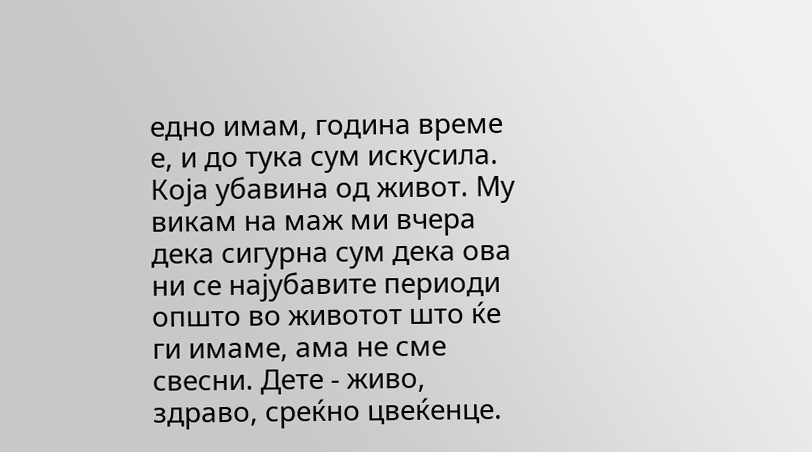едно имам, година време е, и до тука сум искусила. Која убавина од живот. Му викам на маж ми вчера дека сигурна сум дека ова ни се најубавите периоди општо во животот што ќе ги имаме, ама не сме свесни. Дете - живо, здраво, среќно цвеќенце.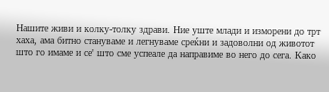Нашите живи и колку-толку здрави. Ние уште млади и изморени до трт хаха, ама битно стануваме и легнуваме среќни и задоволни од животот што го имаме и се' што сме успеале да направиме во него до сега. Како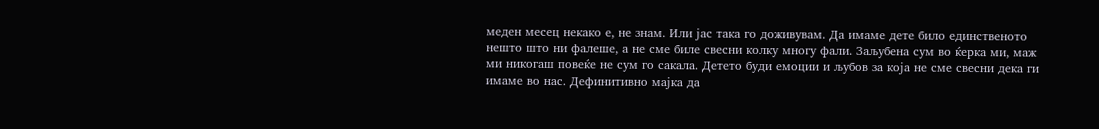меден месец некако е, не знам. Или јас така го доживувам. Да имаме дете било единственото нешто што ни фалеше, а не сме биле свесни колку многу фали. Заљубена сум во ќерка ми, маж ми никогаш повеќе не сум го сакала. Детето буди емоции и љубов за која не сме свесни дека ги имаме во нас. Дефинитивно мајка да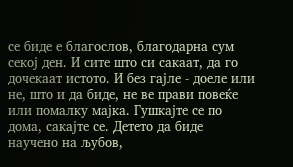се биде е благослов, благодарна сум секој ден. И сите што си сакаат, да го дочекаат истото. И без гајле - доеле или не, што и да биде, не ве прави повеќе или помалку мајка. Гушкајте се по дома, сакајте се. Детето да биде научено на љубов,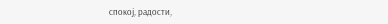спокој, радости,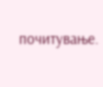почитување.